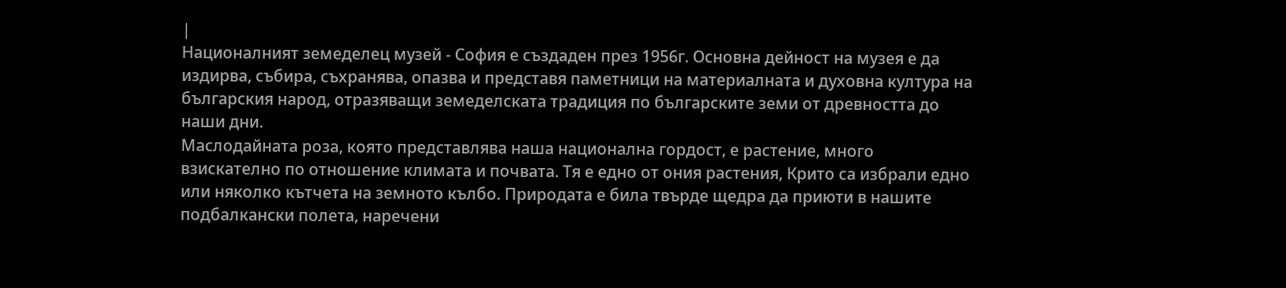|
Националният земеделец музей - София е създаден през 1956г. Основна дейност на музея е да издирва, събира, съхранява, опазва и представя паметници на материалната и духовна култура на българския народ, отразяващи земеделската традиция по българските земи от древността до наши дни.
Маслодайната роза, която представлява наша национална гордост, е растение, много взискателно по отношение климата и почвата. Тя е едно от ония растения, Крито са избрали едно или няколко кътчета на земното кълбо. Природата е била твърде щедра да приюти в нашите подбалкански полета, наречени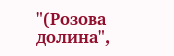"(Розова долина",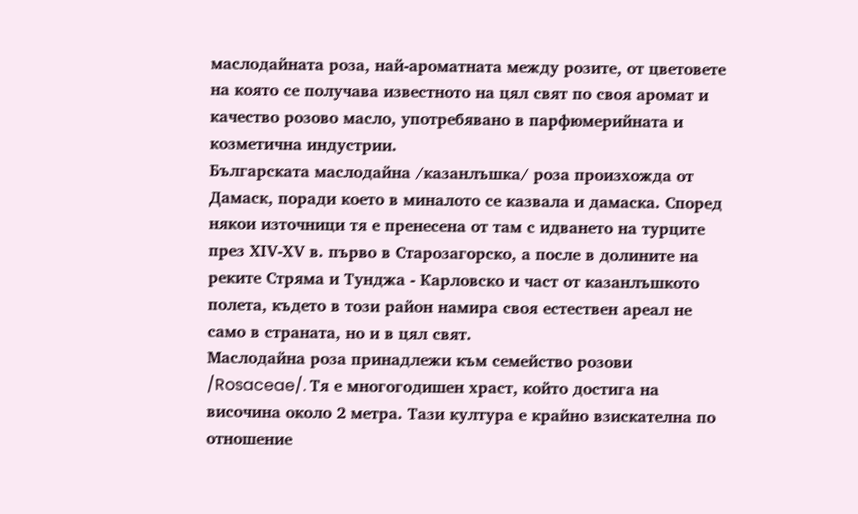маслодайната роза, най-ароматната между розите, от цветовете на която се получава известното на цял свят по своя аромат и качество розово масло, употребявано в парфюмерийната и козметична индустрии.
Българската маслодайна /казанлъшка/ роза произхожда от Дамаск, поради което в миналото се казвала и дамаска. Според някои източници тя е пренесена от там с идването на турците през ХІV-ХV в. първо в Старозагорско, а после в долините на реките Стряма и Тунджа - Карловско и част от казанлъшкото полета, където в този район намира своя естествен ареал не само в страната, но и в цял свят.
Маслодайна роза принадлежи към семейство розови /Rosaceae/. Тя е многогодишен храст, който достига на височина около 2 метра. Тази култура е крайно взискателна по отношение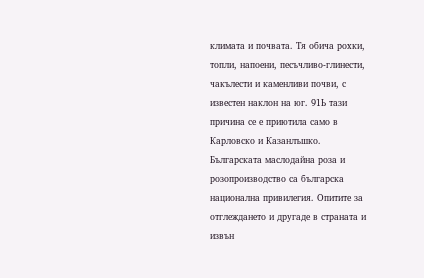климата и почвата. Тя обича рохки, топли, напоени, песъчливо-глинести, чакълести и каменливи почви, с известен наклон на юг. 91Ь тази причина се е приютила само в Карловско и Казанлъшко.
Българската маслодайна роза и розопроизводство са българска национална привилегия. Опитите за отглеждането и другаде в страната и извън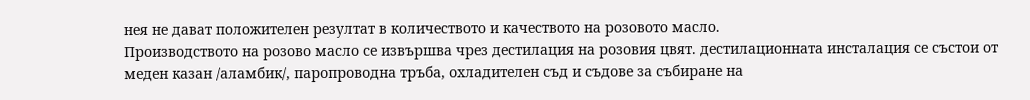нея не дават положителен резултат в количеството и качеството на розовото масло.
Производството на розово масло се извършва чрез дестилация на розовия цвят. дестилационната инсталация се състои от меден казан /аламбик/, паропроводна тръба, охладителен съд и съдове за събиране на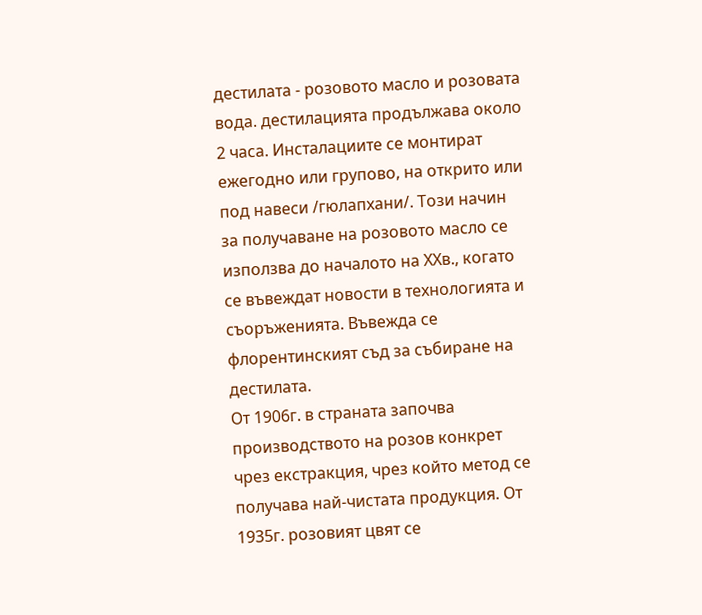дестилата - розовото масло и розовата вода. дестилацията продължава около 2 часа. Инсталациите се монтират ежегодно или групово, на открито или под навеси /гюлапхани/. Този начин за получаване на розовото масло се използва до началото на ХХв., когато се въвеждат новости в технологията и съоръженията. Въвежда се флорентинският съд за събиране на дестилата.
От 1906г. в страната започва производството на розов конкрет чрез екстракция, чрез който метод се получава най-чистата продукция. От 1935г. розовият цвят се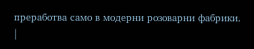преработва само в модерни розоварни фабрики.
|